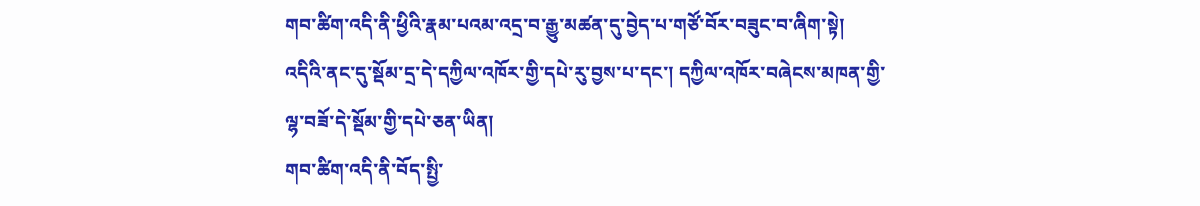གབ་ཚིག་འདི་ནི་ཕྱིའི་རྣམ་པའམ་འདྲ་བ་རྒྱུ་མཚན་དུ་བྱེད་པ་གཙོ་བོར་བཟུང་བ་ཞིག་སྟེ། འདིའི་ནང་དུ་སྡོམ་དྲ་དེ་དཀྱིལ་འཁོར་གྱི་དཔེ་རུ་བྱས་པ་དང་། དཀྱིལ་འཁོར་བཞེངས་མཁན་གྱི་ལྷ་བཟོ་དེ་སྡོམ་གྱི་དཔེ་ཅན་ཡིན།
གབ་ཚིག་འདི་ནི་བོད་སྤྱི་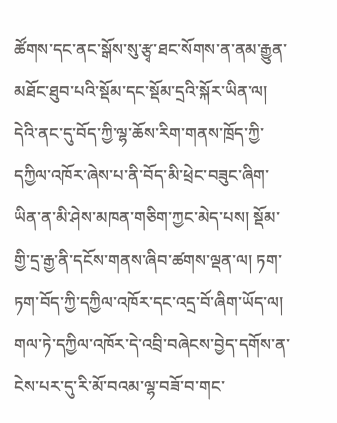ཚོགས་དང་ནང་སྒོས་སུ་རྩྭ་ཐང་སོགས་ན་ནམ་རྒྱུན་མཐོང་ཐུབ་པའི་སྡོམ་དང་སྡོམ་དྲའི་སྐོར་ཡིན་ལ། དེའི་ནང་དུ་བོད་ཀྱི་ལྷ་ཆོས་རིག་གནས་ཁྲོད་ཀྱི་དཀྱིལ་འཁོར་ཞེས་པ་ནི་བོད་མི་ཕྲེང་བཟུང་ཞིག་ཡིན་ན་མི་ཤེས་མཁན་གཅིག་ཀྱང་མེད་པས། སྡོམ་གྱི་དྲ་རྒྱ་ནི་དངོས་གནས་ཞིབ་ཚགས་ལྡན་ལ། ཏག་ཏག་བོད་ཀྱི་དཀྱིལ་འཁོར་དང་འདྲ་བོ་ཞིག་ཡོད་ལ། གལ་ཏེ་དཀྱིལ་འཁོར་དེ་འབྲི་བཞེངས་བྱེད་དགོས་ན་ངེས་པར་དུ་རི་མོ་བའམ་ལྷ་བཟོ་བ་གང་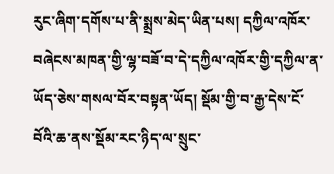རུང་ཞིག་དགོས་པ་ནི་སྨྲས་མེད་ཡིན་པས། དཀྱིལ་འཁོར་བཞེངས་མཁན་གྱི་ལྷ་བཟོ་བ་དེ་དཀྱིལ་འཁོར་གྱི་དཀྱིལ་ན་ཡོད་ཅེས་གསལ་བོར་བསྟན་ཡོད། སྡོམ་གྱི་བ་རྒྱ་དེས་ངོ་བོའི་ཆ་ནས་སྡོམ་རང་ཉིད་ལ་སྲུང་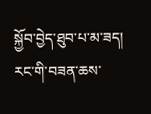སྐྱོབ་བྱེད་ཐུབ་པ་མ་ཟད། རང་གི་བཟན་ཆས་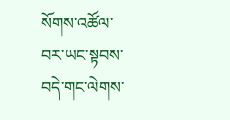སོགས་འཚོལ་བར་ཡང་སྟབས་བདེ་གང་ལེགས་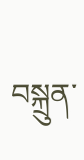བསྐྲུན་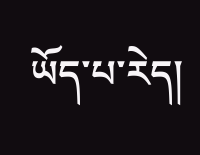ཡོད་པ་རེད།